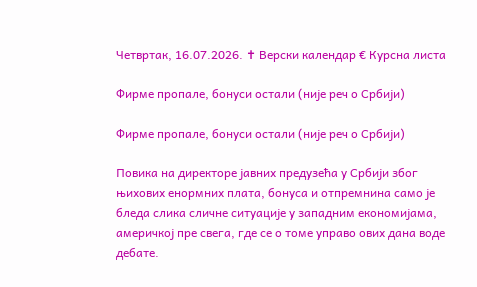Четвртак, 16.07.2026. ✝ Верски календар € Курсна листа

Фирме пропале, бонуси остали (није реч о Србији)

Фирме пропале, бонуси остали (није реч о Србији)

Повика на директоре јавних предузећа у Србији због њихових енормних плата, бонуса и отпремнина само је бледа слика сличне ситуације у западним економијама, америчкој пре свега, где се о томе управо ових дана воде дебате.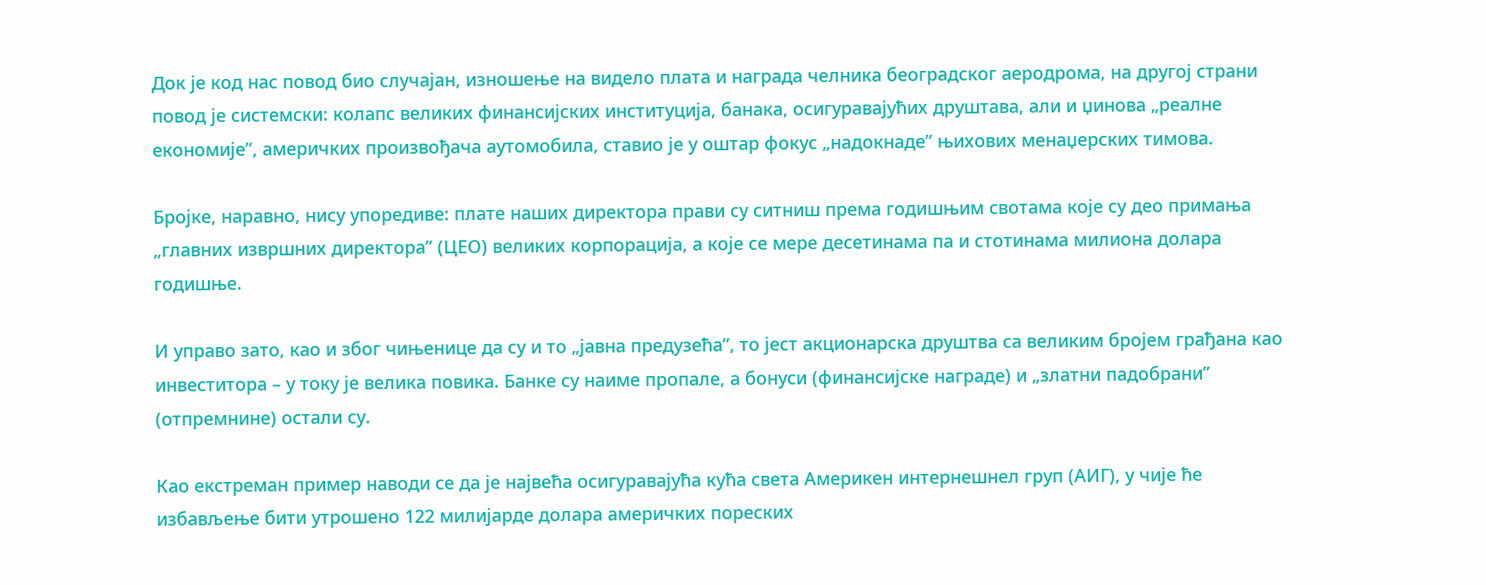Док је код нас повод био случајан, изношење на видело плата и награда челника београдског аеродрома, на другој страни повод је системски: колапс великих финансијских институција, банака, осигуравајућих друштава, али и џинова „реалне економије”, америчких произвођача аутомобила, ставио је у оштар фокус „надокнаде” њихових менаџерских тимова.

Бројке, наравно, нису упоредиве: плате наших директора прави су ситниш према годишњим свотама које су део примања „главних извршних директора” (ЦЕО) великих корпорација, а које се мере десетинама па и стотинама милиона долара годишње.

И управо зато, као и због чињенице да су и то „јавна предузећа”, то јест акционарска друштва са великим бројем грађана као инвеститора – у току је велика повика. Банке су наиме пропале, а бонуси (финансијске награде) и „златни падобрани” (отпремнине) остали су.

Као екстреман пример наводи се да је највећа осигуравајућа кућа света Америкен интернешнел груп (АИГ), у чије ће избављење бити утрошено 122 милијарде долара америчких пореских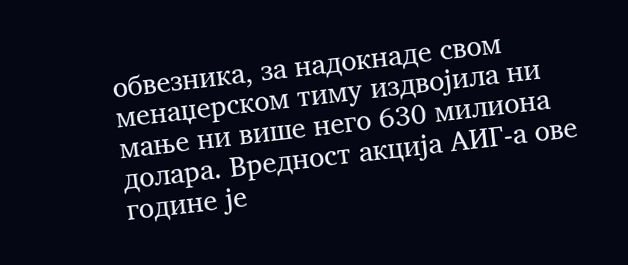обвезника, за надокнаде свом менаџерском тиму издвојила ни мање ни више него 630 милиона долара. Вредност акција АИГ-а ове године је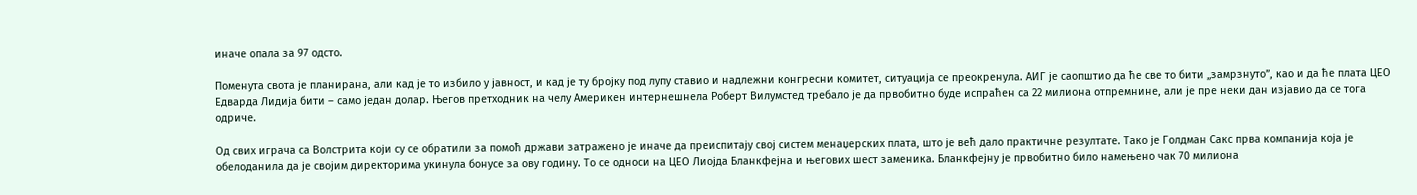иначе опала за 97 одсто.

Поменута свота је планирана, али кад је то избило у јавност, и кад је ту бројку под лупу ставио и надлежни конгресни комитет, ситуација се преокренула. АИГ је саопштио да ће све то бити „замрзнуто”, као и да ће плата ЦЕО Едварда Лидија бити – само један долар. Његов претходник на челу Америкен интернешнела Роберт Вилумстед требало је да првобитно буде испраћен са 22 милиона отпремнине, али је пре неки дан изјавио да се тога одриче.

Од свих играча са Волстрита који су се обратили за помоћ држави затражено је иначе да преиспитају свој систем менаџерских плата, што је већ дало практичне резултате. Тако је Голдман Сакс прва компанија која је обелоданила да је својим директорима укинула бонусе за ову годину. То се односи на ЦЕО Лиојда Бланкфејна и његових шест заменика. Бланкфејну је првобитно било намењено чак 70 милиона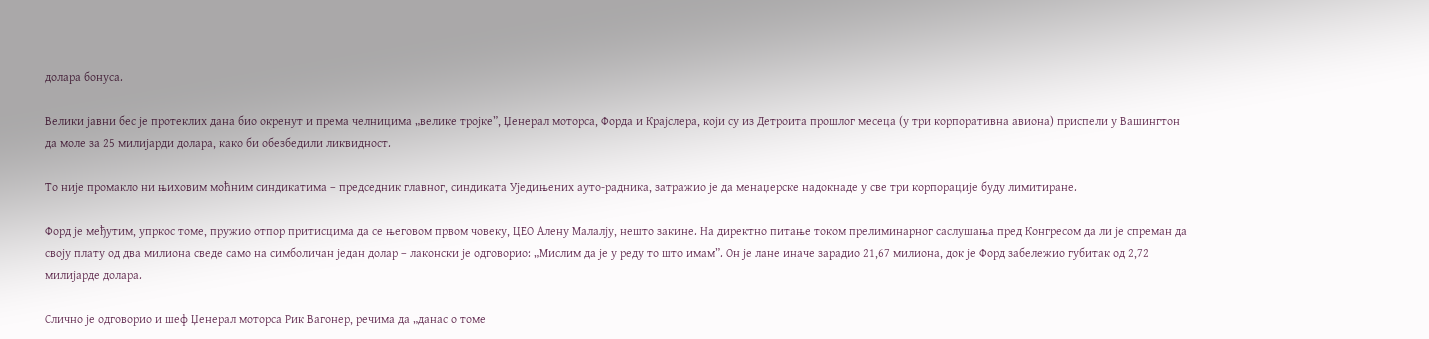долара бонуса.

Велики јавни бес је протеклих дана био окренут и према челницима „велике тројке”, Џенерал моторса, Форда и Крајслера, који су из Детроита прошлог месеца (у три корпоративна авиона) приспели у Вашингтон да моле за 25 милијарди долара, како би обезбедили ликвидност.

То није промакло ни њиховим моћним синдикатима – председник главног, синдиката Уједињених ауто-радника, затражио је да менаџерске надокнаде у све три корпорације буду лимитиране.

Форд је међутим, упркос томе, пружио отпор притисцима да се његовом првом човеку, ЦЕО Алену Малалју, нешто закине. На директно питање током прелиминарног саслушања пред Конгресом да ли је спреман да своју плату од два милиона сведе само на симболичан један долар – лаконски је одговорио: „Мислим да је у реду то што имам”. Он је лане иначе зарадио 21,67 милиона, док је Форд забележио губитак од 2,72 милијарде долара.

Слично је одговорио и шеф Џенерал моторса Рик Вагонер, речима да „данас о томе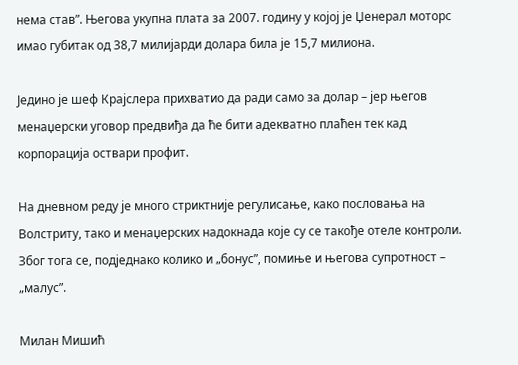нема став”. Његова укупна плата за 2007. годину у којој је Џенерал моторс имао губитак од 38,7 милијарди долара била је 15,7 милиона.

Једино је шеф Крајслера прихватио да ради само за долар – јер његов менаџерски уговор предвиђа да ће бити адекватно плаћен тек кад корпорација оствари профит.

На дневном реду је много стриктније регулисање, како пословања на Волстриту, тако и менаџерских надокнада које су се такође отеле контроли. Због тога се, подједнако колико и „бонус”, помиње и његова супротност – „малус”.

Милан Мишић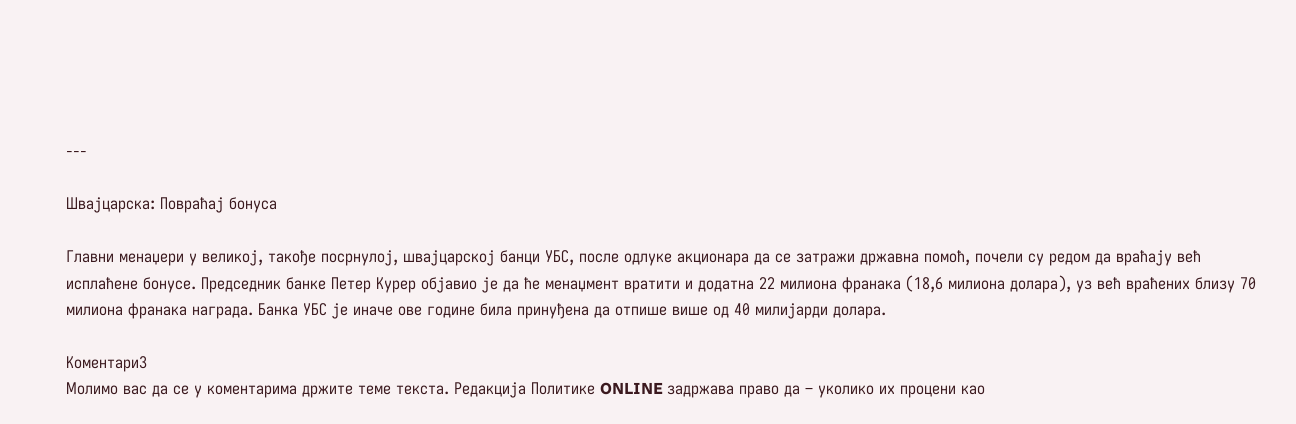---

Швајцарска: Повраћај бонуса

Главни менаџери у великој, такође посрнулој, швајцарској банци УБС, после одлуке акционара да се затражи државна помоћ, почели су редом да враћају већ исплаћене бонусе. Председник банке Петер Курер објавио је да ће менаџмент вратити и додатна 22 милиона франака (18,6 милиона долара), уз већ враћених близу 70 милиона франака награда. Банка УБС је иначе ове године била принуђена да отпише више од 40 милијарди долара.

Коментари3
Молимо вас да се у коментарима држите теме текста. Редакција Политике ONLINE задржава право да – уколико их процени као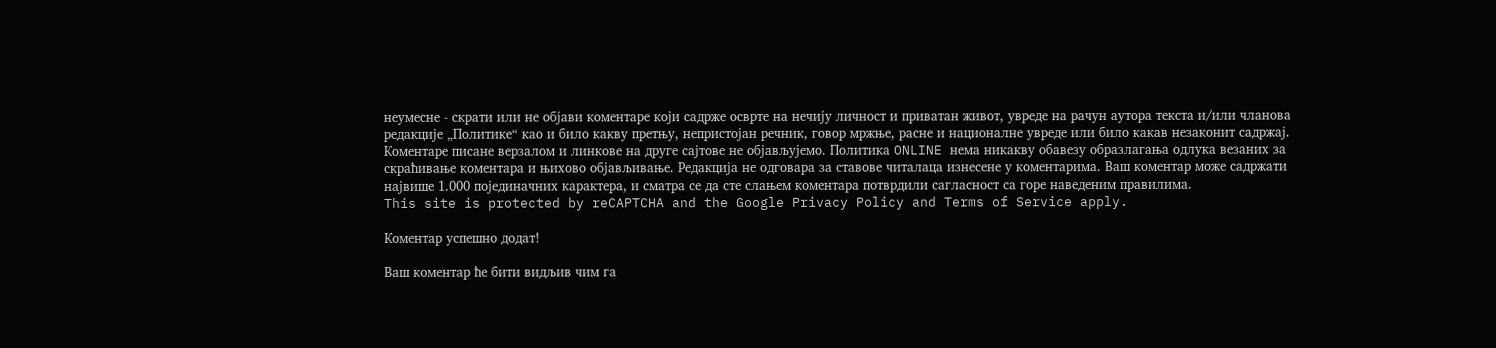неумесне - скрати или не објави коментаре који садрже осврте на нечију личност и приватан живот, увреде на рачун аутора текста и/или чланова редакције „Политике“ као и било какву претњу, непристојан речник, говор мржње, расне и националне увреде или било какав незаконит садржај. Коментаре писане верзалом и линкове на друге сајтове не објављујемо. Политика ONLINE нема никакву обавезу образлагања одлука везаних за скраћивање коментара и њихово објављивање. Редакција не одговара за ставове читалаца изнесене у коментарима. Ваш коментар може садржати највише 1.000 појединачних карактера, и сматра се да сте слањем коментара потврдили сагласност са горе наведеним правилима.
This site is protected by reCAPTCHA and the Google Privacy Policy and Terms of Service apply.

Комeнтар успeшно додат!

Ваш комeнтар ћe бити видљив чим га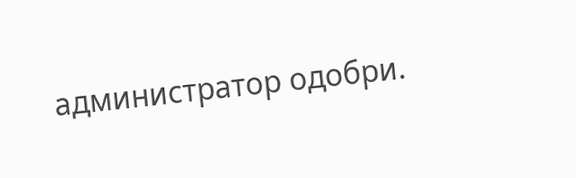администратор одобри.